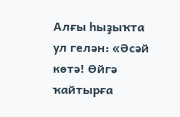Алғы һыҙыҡта ул гелән: «Әсәй көтә! Өйгә ҡайтырға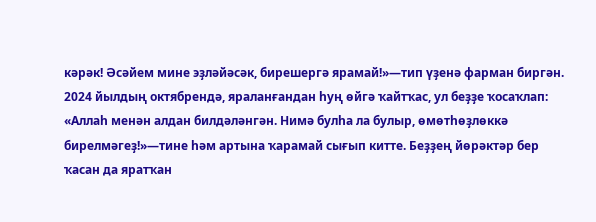кәрәк! Әсәйем мине эҙләйәсәк, бирешергә ярамай!»—тип үҙенә фарман биргән. 2024 йылдың октябрендә, яраланғандан һуң өйгә ҡайтҡас, ул беҙҙе ҡосаҡлап: «Аллаһ менән алдан билдәләнгән. Нимә булһа ла булыр, өмөтһөҙлөккә бирелмәгеҙ!»—тине һәм артына ҡарамай сығып китте. Беҙҙең йөрәктәр бер ҡасан да яратҡан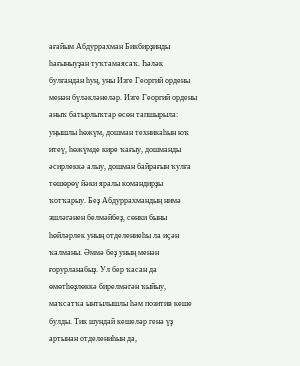ағайым Абдуррахман Бикбирҙинды һағыныуҙан туҡтамаясаҡ. Һәләк булғандан һуң, уны Изге Георгий ордены менән бүләкләнеләр. Изге Георгий ордены аныҡ батырлыҡтар өсөн тапшырыла: уңышлы һөжүм, дошман техникаһын юҡ итеү, һөжүмде кире ҡағыу, дошманды әсирлеккә алыу, дошман байрағын ҡулға төшөрөү йәки яралы командирҙы ҡотҡарыу. Беҙ Абдуррахмандың нимә эшләгәнен белмәйбеҙ, сөнки быны һөйләрлек уның отделениеһы ла иҫән ҡалманы. Әммә беҙ уның менән ғорурланабыҙ. Ул бер ҡасан да өмөтһөҙлөккә бирелмәгән ҡыйыу, маҡсатҡа ынтылышлы һәм позитив кеше булды. Тик шундай кешеләр генә үҙ артынан отделениһын да,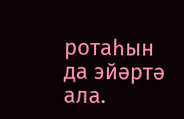ротаһын да эйәртә ала.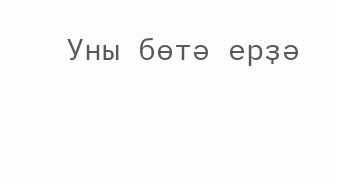Уны бөтә ерҙә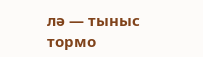лә — тыныс тормо